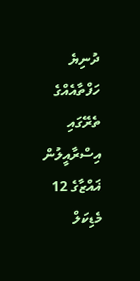ދުނިޔެ
ހަފްތާއެއްގެ ތެރޭގައި އިސްރާއީލުން ޣައްޒާގެ 12 މެޑިކަލް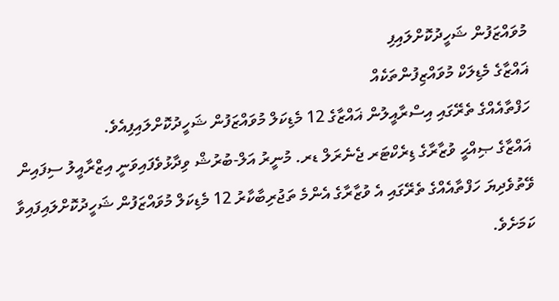މުވައްޒަފުން ޝަހީދުކޮށްލައިފި
ޣައްޒާގެ މެޑިލަކް މުވައްޒިފުންތަކެއް
ހަފްތާއެއްގެ ތެރޭގައި އިސްރާއީލުން ޣައްޒާގެ 12 މެޑިކަލް މުވައްޒަފުން ޝަހީދުކޮށްލައިފިއެވެ.
ޣައްޒާގެ ޞިއްޙީ ވުޒާރާގެ ޑިރެކްޓަރ ޖެނެރަލް ޑރ. މުނީރު އަލް-ބުރުޝް ވިދާޅުވެފައިވަނީ އިޒްރާއީލު ސިފައިން ވޭތުވެދިޔަ ހަފްތާއެއްގެ ތެރޭގައި އެ ވުޒާރާގެ އެންމެ ތަޖުރިބާކާރު 12 މެޑިކަލް މުވައްޒަފުން ޝަހީދުކޮށްލައިފައިވާ ކަމަށެވެ.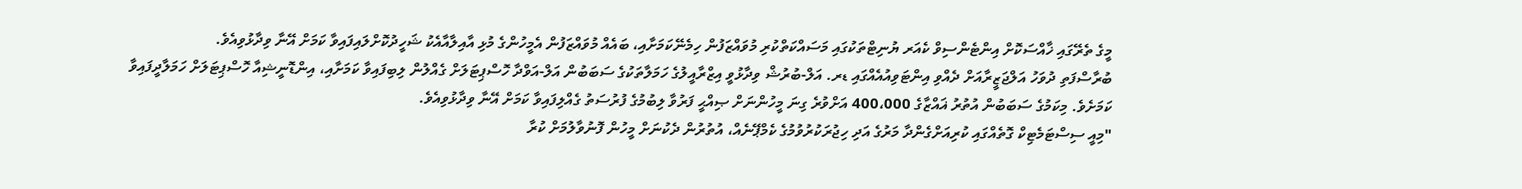މީގެ ތެރޭގައި ޚާއްސަކޮށް އިންޓެންސިވް ކެއަރ ޔުނިޓްތަކުގައި މަސައްކަތްކުރި މުވައްޒަފުން ހިމެނޭކަމަށާއި، ބައެއް މުވައްޒަފުން އެމީހުންގެ މުޅި އާއިލާއާއެކު ޝަހީދުކޮށްލައިފައިވާ ކަމަށް އޭނާ ވިދާޅުވިއެވެ.
ބުރާސްފަތި ދުވަހު އަލްޖަޒީރާއަށް ދެއްވި އިންޓަވިއުއެއްގައި ޑރ. އަލް-ބުރުޝް ވިދާޅުވީ އިޒްރާއީލުގެ ހަމަލާތަކުގެ ސަބަބުން އަލް-އަވްދާ ހޮސްޕިޓަލަށް ގެއްލުން ލިބިފައިވާ ކަމަށާއި، އިންޑޮނީޝިއާ ހޮސްޕިޓަލަށް ހަމަލާދީފައިވާ ކަމަށެވެ. މިކަމުގެ ސަބަބުން އުތުރު ޣައްޒާގެ 400،000 އަށްވުރެ ގިނަ މީހުންނަށް ޞިއްޙީ ފަރުވާ ލިބުމުގެ ފުރުސަތު ގެއްލިފައިވާ ކަމަށް އޭނާ ވިދާޅުވިއެވެ.
"މިއީ ސިސްޓަމެޓިކް ގޮތެއްގައި ކުރިއަށްގެންދާ މަރުގެ އަދި ހިޖުރަކުރުވުމުގެ ކެމްޕޭނެއް، އުތުރުން ދެކުނަށް މީހުން ފޮނުވާލުމަށް ކުރާ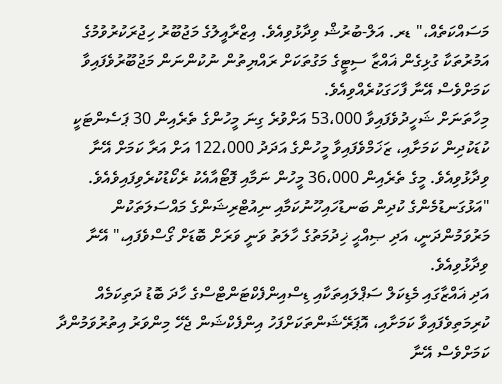މަސައްކަތެއް،" ޑރ. އަލް-ބުރުޝް ވިދާޅުވިއެވެ. އިޒްރާއީލުގެ މަޖުބޫރު ހިޖުރަކުރުވުމުގެ އަމުރުތަކާ ގުޅިގެން ޣައްޒާ ސިޓީގެ މަގުތަކަށް ރައްޔިތުން ނުކުންނަން މަޖުބޫރުވެފައިވާ ކަމަށްވެސް އޭނާ ފާހަގަކުރެއްވިއެވެ.
މިހާތަނަށް ޝަހީދުވެފައިވާ 53،000 އަށްވުރެ ގިނަ މީހުންގެ ތެރެއިން 30 ޕަސެންޓަކީ ކުޑަކުދިން ކަމަށާއި، ޒަޚަމްވެފައިވާ މީހުންގެ އަދަދު 122،000 އަށް އަރާ ކަމަށް އޭނާ ވިދާޅުވިއެވެ. މީގެ ތެރެއިން 36،000 މީހުން ނަމާއި ފޮޓޯއާއެކު ރެކޯޑުކުރެވިފައިވެއެވެ.
"އަޅުގަނޑުމެންގެ ކުދިން ބަނޑުހައިހޫނުކަމާއި ނިއުޓްރިޝަންގެ މައްސަލަތަކުން މަރުވަމުންދަނީ، އަދި ޞިއްޙީ ޚިދުމަތުގެ ހާލަތު ވަނީ ވަރަށް ބޮޑަށް ގޯސްވެފައި،" އޭނާ ވިދާޅުވިއެވެ.
އަދި ޣައްޒާގައި މެޑިކަލް ސަޕްލައިތަކާއި ޑިސްއިންފެކްޓަންޓްސްގެ ހާދަ ބޮޑު ދަތިކަމެއް ކުރިމަތިވެފައިވާ ކަމަށާއި، އޮޕަރޭޝަންތަކަށްފަހު އިންފެކްޝަން ޖެހޭ މިންވަރު އިތުރުވަމުންދާ ކަމަށްވެސް އޭނާ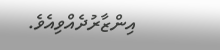އިންޒާރުދެއްވިއެވެ.